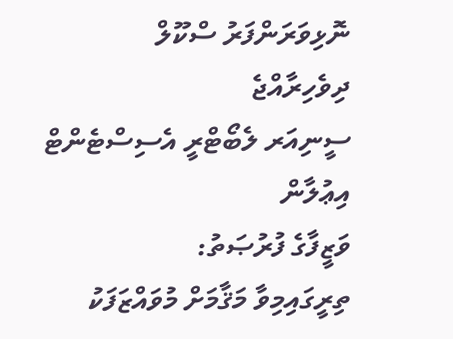ނޮޅިވަރަންފަރު ސްކޫލް
ދިވެހިރާއްޖެ
ސީނިއަރ ލެބޯޓްރީ އެސިސްޓެންޓް
އިޢުލާން
ވަޒީފާގެ ފުރުޞަތު:
ތިރީގައިމިވާ މަޤާމަށް މުވައްޒަފަކު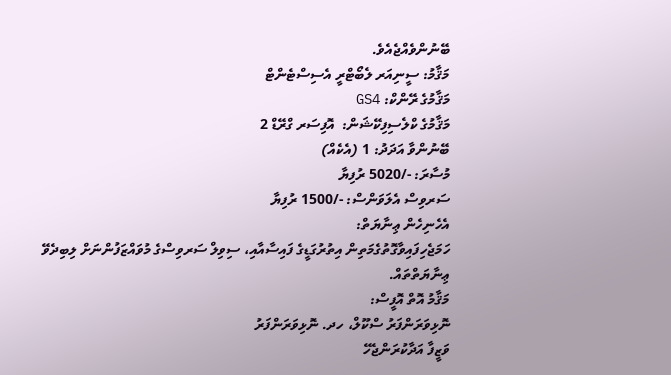ބޭނުންވެއްޖެއެވެ.
މަޤާމު: ސީނިއަރ ލެބޯޓްރީ އެސިސްޓެންޓް
މަޤާމުގެ ރޭންކް: GS4
މަޤާމުގެ ކްލެސިފިކޭޝަން:  އޮފިސަރ ގްރޭޑް 2
ބޭނުންވާ އަދަދު: 1 (އެކެއް)
މުސާރަ: -/5020 ރުފިޔާ
ސަރވިސް އެލަވަންސް: -/1500 ރުފިޔާ
އެހެނިހެން ޢިނާޔަތް:
ހަމަޖެހިފައިވާގޮތުގެމަތިން އިތުރުގަޑީގެ ފައިސާއާއި، ސިވިލް ސަރވިސްގެ މުވައްޒަފުންނަށް ލިބިދެވޭ ޢިނާޔަތްތައް.
މަޤާމު އޮތް އޮފީސް:
ނޮޅިވަރަންފަރު ސްކޫލް، ހދ. ނޮޅިވަރަންފަރު
ވަޒީފާ އަދާކުރަންޖެހޭ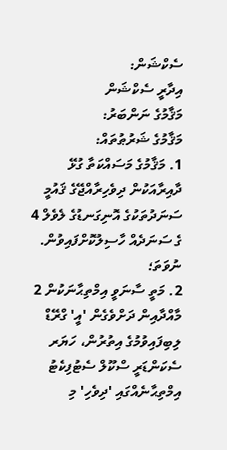ސެކްޝަން:
އިދާރީ ސެކްޝަން
މަޤާމުގެ ނަންބަރު:
މަޤާމުގެ ޝަރުޠުތައް:
1. މަޤާމުގެ މަސައްކަތާ ގުޅޭ ދާއިރާއަކުން ދިވެހިރާއްޖޭގެ ޤައުމީ ސަނަދުތަކުގެ އޮނިގަނޑުގެ ލެވެލް 4 ގެ ސަނަދެއް ހާސިލުކޮށްފައިވުން. ނުވަތަ؛
2. މަތީ ސާނަވީ އިމްތިޙާނަކުން 2 މާއްދާއިން ދަށްވެގެން 'އީ' ގްރޭޑް ލިބިފައިވުމުގެ އިތުރުން، ހަޔަރ ސެކަންޑަރީ ސްކޫލް ސެޓުފިކެޓު އިމްތިޙާނެއްގައި 'ދިވެހި' މި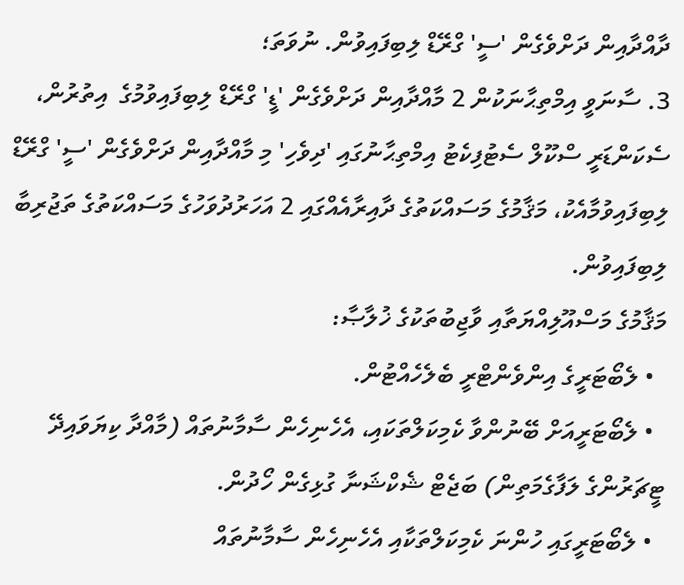ދާއްދާއިން ދަށްވެގެން 'ސީ' ގްރޭޑް ލިބިފައިވުން. ނުވަތަ؛
3. ސާނަވީ އިމްތިޙާނަކުން 2 މާއްދާއިން ދަށްވެގެން 'ޑީ' ގްރޭޑް ލިބިފައިވުމުގެ  އިތުރުން، ސެކަންޑަރީ ސްކޫލް ސެޓުފިކެޓު އިމްތިޙާނުގައި 'ދިވެހި' މި މާއްދާއިން ދަށްވެގެން 'ސީ' ގްރޭޑް ލިބިފައިވުމާއެކު، މަޤާމުގެ މަސައްކަތުގެ ދާއިރާއެއްގައި 2 އަހަރުދުވަހުގެ މަސައްކަތުގެ ތަޖުރިބާ ލިބިފައިވުން.
މަޤާމުގެ މަސްއޫލިއްޔަތާއި ވާޖިބުތަކުގެ ޚުލާޞާ:
  • ލެބޯޓަރީގެ އިންވެންޓްރީ ބެލެހެއްޓުން.
  • ލެބޯޓަރީއަށް ބޭނުންވާ ކެމިކަލްތަކައި، އެހެނިހެން ސާމާނުތައް (މާއްދާ ކިޔަވައިދޭ ޓީޗަރުންގެ ލަފާގެމަތިން) ބަޖެޓް ޝެކްޝަނާ ގުޅިގެން ހޯދުން.
  • ލެބޯޓަރީގައި ހުންނަ ކެމިކަލްތަކާއި އެހެނިހެން ސާމާނުތައް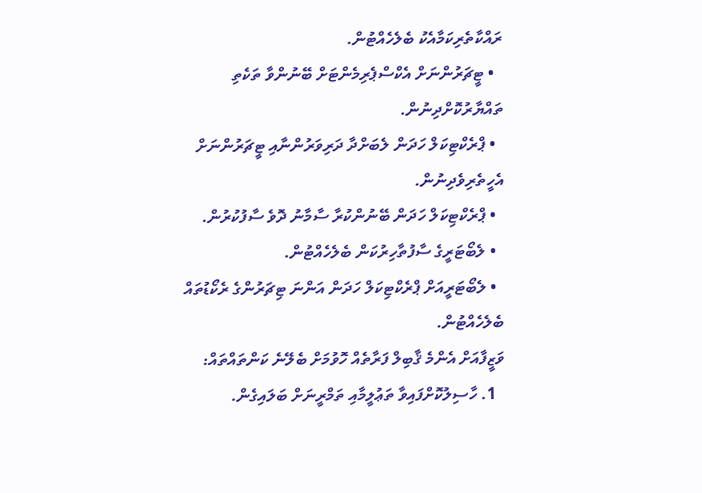ރައްކާތެރިކަމާއެކު ބެލެހެއްޓުން.
  • ޓީޗަރުންނަށް އެކްސްޕެރިމެންޓަށް ބޭނުންވާ ތަކެތި ތައްޔާރުކޮށްދިނުން.
  • ޕްރެކްޓިކަލް ހަދަން ލެބަށްދާ ދަރިވަރުންނާއި ޓީޗަރުންނަށް އެހީތެރިވެދިނުން.
  • ޕްރެކްޓިކަލް ހަދަން ބޭނުންކުރާ ސާމާނު ދޮވެ ސާފުކުރުން.
  • ލެބޯޓަރީގެ ސާފުތާހިރުކަން ބެލެހެއްޓުން.
  • ލެބޯޓަރީއަށް ޕްރެކްޓިކަލް ހަދަން އަންނަ ޓިޗަރުންގެ ރެކޯޑުތައް ބެލެހެއްޓުން.
ވަޒީފާއަށް އެންމެ ޤާބިލް ފަރާތެއް ހޮވުމަށް ބެލޭނެ ކަންތައްތައް:
  1. ހާސިލުކޮށްފައިވާ ތަޢުލީމާއި ތަމްރީނަށް ބަލައިގެން.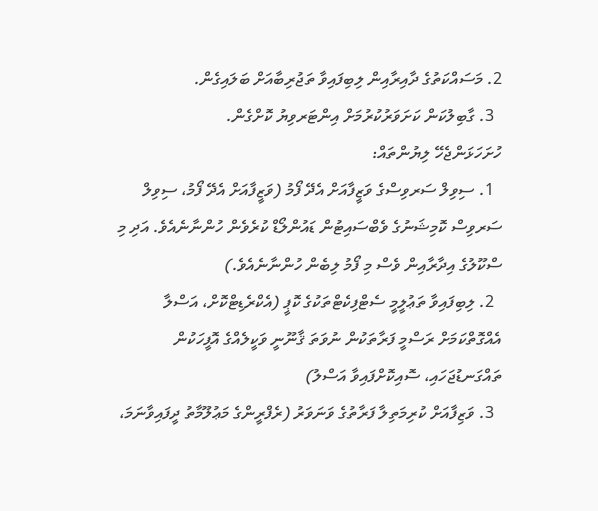2. މަސައްކަތުގެ ދާއިރާއިން ލިބިފައިވާ ތަޖުރިބާއަށް ބަލައިގެން.
  3. ގާބިލުކަން ކަށަވަރުކުރުމަށް އިންޓަރވިޔު ކޮށްގެން.
ހުށަހަޅަންޖެހޭ ލިޔުންތައް:
  1. ސިވިލް ސަރވިސްގެ ވަޒީފާއަށް އެދޭ ފޯމު (ވަޒީފާއަށް އެދޭ ފޯމު، ސިވިލް ސަރވިސް ކޮމިޝަނުގެ ވެބްސައިޓުން ޑައުންލޯޑް ކުރެވެން ހުންނާނެއެވެ. އަދި މި ސްކޫލުގެ އިދާރާއިން ވެސް މި ފޯމު ލިބެން ހުންނާނެއެވެ.)
  2. ލިބިފައިވާ ތަޢުލީމީ ސެޓްފިކެޓްތަކުގެ ކޮޕީ (އެކްރެޑިޓްކޮށް، އަސްލާ އެއްގޮތްކަމަށް ރަސްމީ ފަރާތަކުން ނުވަތަ ޤާނޫނީ ވަކީލެއްގެ އޮފީހަކުން ތައްގަނޑުޖަހައި، ސޮއިކޮށްފައިވާ އަސްލު)
  3. ވަޒިފާއަށް ކުރިމަތިލާ ފަރާތުގެ ވަނަވަރު (ރެފްރީންގެ މަޢުލޫމާތު ދީފައިވާނަމަ،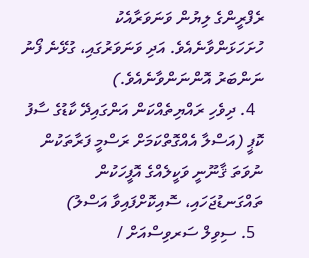ރެފްރީންގެ ލިޔުން ވަނަވަރާއެކު ހުށަހަޅަންވާނެއެވެ. އަދި ވަނަވަރުގައި، ގުޅޭނެ ފޯނު ނަންބަރު އޮންނަންވާނެއެވެ.)
  4. ދިވެހި ރައްޔިތެއްކަން އަންގައިދޭ ކާޑުގެ ސާފު ކޮޕީ (އަސްލާ އެއްގޮތްކަމަށް ރަސްމީ ފަރާތަކުން ނުވަތަ ޤާނޫނީ ވަކީލެއްގެ އޮފީހަކުން ތައްގަނޑުޖަހައި، ސޮއިކޮށްފައިވާ އަސްލު)
  5. ސިވިލް ސަރވިސްއަށް /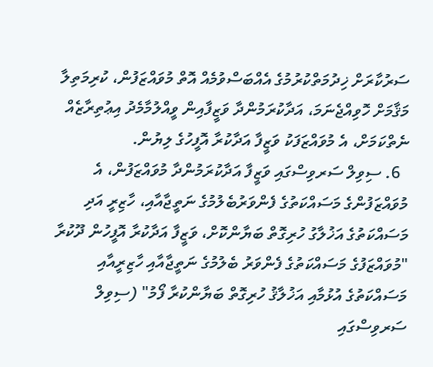ސަރުކާރަށް ޚިދުމަތްކުރުމުގެ އެއްބަސްވުމެއް އޮތް މުވައްޒަފުން، ކުރިމަތިލާ މަޤާމަށް ހޮވިއްޖެނަމަ، އަދާކުރަމުންދާ ވަޒީފާއިން ވީއްލުމާމެދު އިޢުތިރާޒެއް ނެތްކަމަށް، އެ މުވައްޒަފަކު ވަޒީފާ އަދާކުރާ އޮފީހުގެ ލިޔުން.
  6. ސިވިލް ސަރވިސްގައި ވަޒީފާ އަދާކުރަމުންދާ މުވައްޒަފުން، އެ މުވައްޒަފުންގެ މަސައްކަތުގެ ފެންވަރުބެލުމުގެ ނަތީޖާއާއި، ހާޒިރީ އަދި މަސައްކަތުގެ އަޚުލާގު ހުރިގޮތް ބަޔާންކޮށް، ވަޒީފާ އަދާކުރާ އޮފީހުން ދޫކުރާ "މުވައްޒަފުގެ މަސައްކަތުގެ ފެންވަރު ބެލުމުގެ ނަތީޖާއާއި ހާޒިރީއާއި މަސައްކަތުގެ އުޅުމާއި އަޚުލާޤު ހުރިގޮތް ބަޔާންކުރާ ފޯމު" (ސިވިލް ސަރވިސްގައި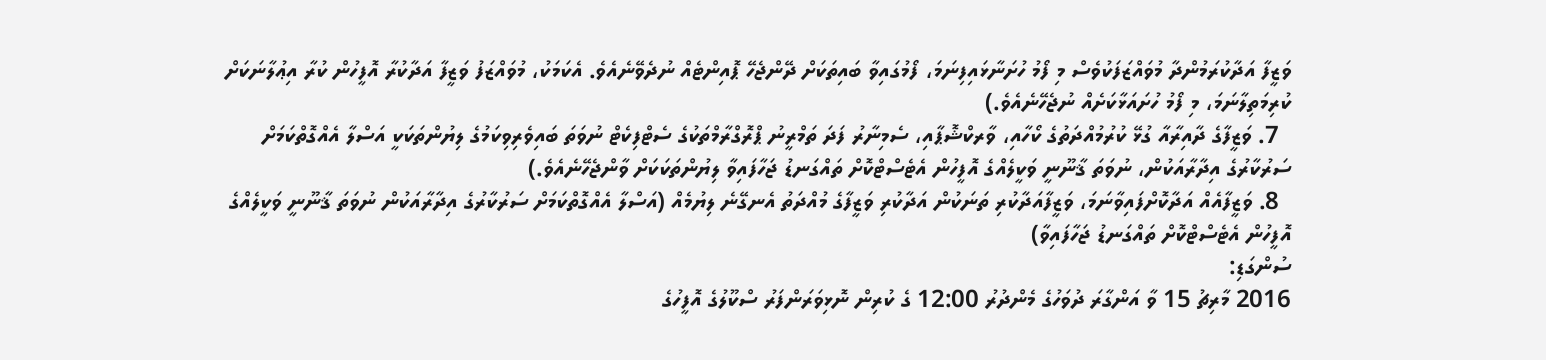ވަޒީފާ އަދާކުރަމުންދާ މުވައްޒަފަކުވެސް މި ފޯމު ހުށަނާޅައިފިނަމަ، ފޯމުގައިވާ ބައިތަކަށް ދޭންޖެހޭ ޕޮއިންޓެއް ނުދެވޭނެއެވެ. އެކަމަކު، މުވައްޒަފު ވަޒީފާ އަދާކުރާ އޮފީހުން ކުރާ އިޢުލާނަކަށް ކުރިމަތިލާނަމަ، މި ފޯމު ހުށައަޅާކަށެއް ނުޖެހޭނެއެވެ.)
  7. ވަޒީފާގެ ދާއިރާއާ ގުޅޭ ކުރުމުއްދަތުގެ ކޯހާއި، ވާރކްޝޮޕާއި، ސެމިނާރު ފަދަ ތަމްރީނު ޕްރޮގްރާމްތަކުގެ ސެޓްފިކެޓް ނުވަތަ ބައިވެރިވިކަމުގެ ލިޔުންތަކަކީ އަސްލާ އެއްގޮތްކަމަށް ސަރުކާރުގެ އިދާރާއަކުން، ނުވަތަ ޤާނޫނީ ވަކީލެއްގެ އޮފީހުން އެޓެސްޓްކޮށް ތައްގަނޑު ޖަހާފައިވާ ލިޔުންތަކަކަށް ވާންޖެހޭނެއެވެ.)
  8. ވަޒީފާއެއް އަދާކޮށްފައިވާނަމަ، ވަޒީފާއަދާކުރި ތަނަކުން އަދާކުރި ވަޒީފާގެ މުއްދަތު އެނގޭނެ ލިޔުމެއް (އަސްލާ އެއްގޮތްކަމަށް ސަރުކާރުގެ އިދާރާއަކުން ނުވަތަ ޤާނޫނީ ވަކީލެއްގެ އޮފީހުން އެޓެސްޓްކޮށް ތައްގަނޑު ޖަހާފައިވާ)
ސުންގަޑި:
2016 މާރިޗު 15 ވާ އަންގާރަ ދުވަހުގެ މެންދުރު 12:00 ގެ ކުރިން ނޮޅިވަރަންފަރު ސްކޫލުގެ އޮފީހުގެ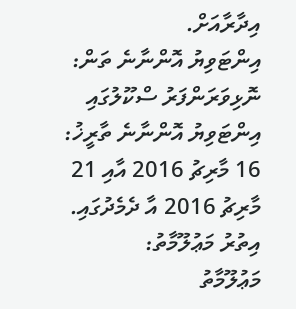އިދާރާއަށް.
އިންޓަވިޔު އޮންނާނެ ތަން:
ނޮޅިވަރަންފަރު ސްކޫލުގައި
އިންޓަވިޔު އޮންނާނެ ތާރީޚު:
16 މާރިޗު 2016 އާއި 21 މާރިޗު 2016 އާ ދެމެދުގައި.
އިތުރު މަޢުލޫމާތު:
މަޢުލޫމާތު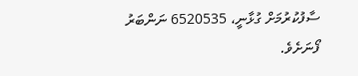ސާފުކުރުމަށް ގުޅާނީ، 6520535 ނަންބަރު ފޯނަށެވެ.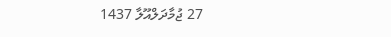27 ޖުމާދަލްއޫލާ 1437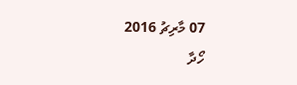07 މާރިޗު 2016
ހޯދާ